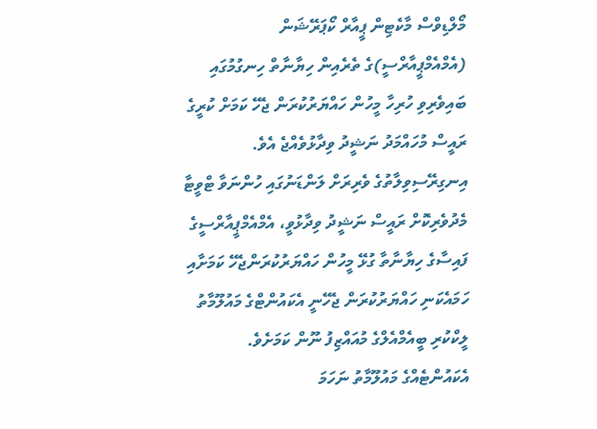މޯލްޑިވްސް މާކެޓިން ޕީއާރް ކޯޕަރޭޝަން (އެމްއެމްޕީއާރްސީ)ގެ ތެރެއިން ހިޔާނާތް ހިނގުމުގައި ބައިވެރިވި ހުރިހާ މީހުން ހައްޔަރުކުރަން ޖެހޭ ކަމަށް ކުރީގެ ރައީސް މުހައްމަދު ނަޝީދު ވިދާޅުވެއްޖެ އެވެ.
އިނގިރޭސިވިލާތުގެ ވެރިރަށް ލަންޑަނުގައި ހުންނަވާ ޓްވީޓާ މެދުވެރިކޮށް ރައީސް ނަޝީދު ވިދާޅުވީ، އެމްއެމްޕީއާރްސީގެ ފައިސާގެ ހިޔާނާތާ ގުޅޭ މީހުން ހައްޔަރުކުރަންޖެހޭ ކަމަށާއި ހަމައެކަނި ހައްޔަރުކުރަން ޖެހޭނީ އެކައުންޓްގެ މައުލޫމާތު ލީކްކުރި ބީއެމްއެލްގެ މުއައްޒިފު ނޫން ކަމަށެވެ.
އެކައުންޓެއްގެ މައުލޫމާތު ނަހަމަ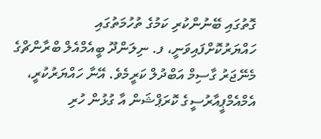ގޮތުގައި ބޭނުންކުރި ކަމުގެ ތުހުމަތުގައި ހައްޔަރުކޮށްފައިވަނީ، ފ. ނިލަންދޫ ބީއެމްއެލް ބްރާންޗްގެ މެނޭޖަރު ގާސިމް އަބްދުލް ކަރީމެވެ. އޭނާ ހައްޔަރުކުރީ، އެމްއެމްޕީއާރުސީގެ ކޮރަޕްޝަން އާ ގުޅުން ހުރި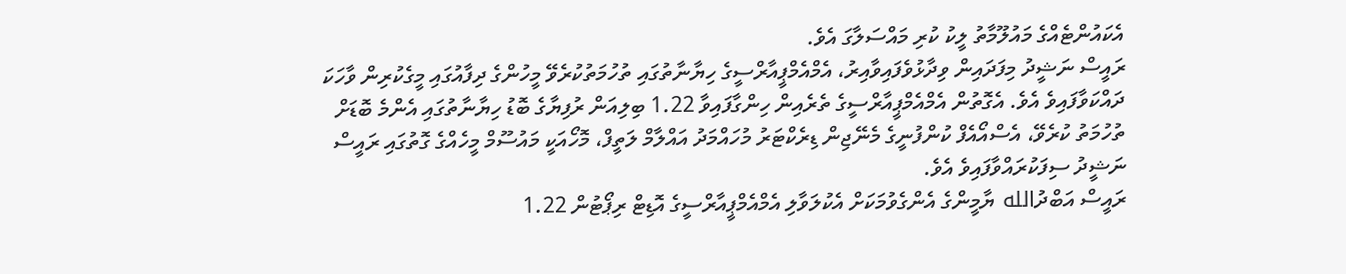އެކައުންޓެއްގެ މައުލޫމާތު ލީކު ކުރި މައްސަލާގަ އެވެ.
ރައީސް ނަޝީދު މިފަދައިން ވިދާޅުވެފައިވާއިރު، އެމްއެމްޕީއާރްސީގެ ހިޔާނާތުގައި ތުހުމަތުކުރެވޭ މީހުންގެ ދިފާއުގައި މީގެކުރިން ވާހަކަ ދައްކަވާފައިވެ އެވެ. އެގޮތުން އެމްއެމްޕީއާރްސީގެ ތެރެއިން ހިންގާފައިވާ 1.22 ބިލިއަން ރުފިޔާގެ ބޮޑު ހިޔާނާތުގައި އެންމެ ބޮޑަށް ތުހުމަތު ކުރެވޭ، އެސްއޯއެފް ކުންފުނީގެ މެނޭޖިން ޑިރެކްޓަރު މުހައްމަދު އައްލާމް ލަތީފް، މޮހޯއަކީ މައުސޫމް މީހެއްގެ ގޮތުގައި ރައީސް ނަޝީދު ސިފަކުރައްވާފައިވެ އެވެ.
ރައީސް އަބްދުالله ޔާމީންގެ އެންގެވުމަކަށް އެކުލަވާލި އެމްއެމްޕީއާރްސީގެ އޮޑިޓް ރިޕޯޓުން 1.22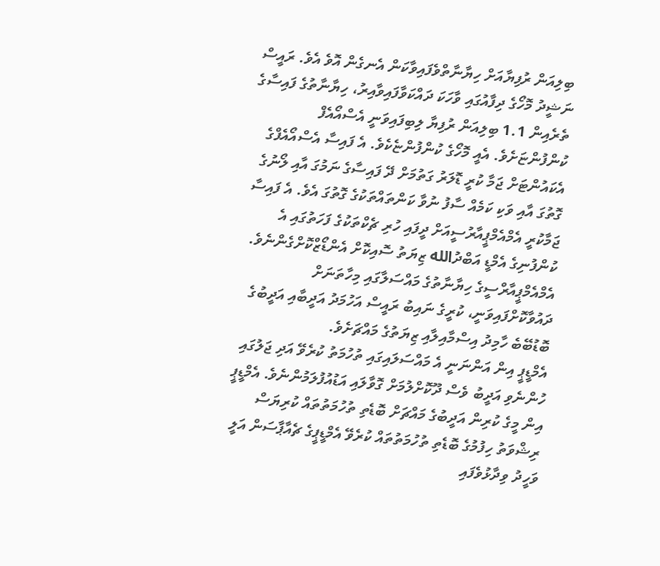ބިލިއަން ރުފިޔާއަށް ހިޔާނާތްވެފައިވާކަން އެނގެން އޮވެ އެވެ. ރައީސް ނަޝީދު މޮހޯގެ ދިފާއުގައި ވާހަކަ ދައްކަވާފައިވާއިރު، ހިޔާނާތުގެ ފައިސާގެ ތެރެއިން 1.1 ބިލިއަން ރުފިޔާ ލިބިފައިވަނީ އެސްއޯއެފް ކުންފުންޏަށެވެ. އެއީ މޮހޯގެ ކުންފުންޏެކެވެ. އެ ފައިސާ އެސްއޯއެފްގެ އެކައުންޓަށް ޖަމާ ކުރީ ޑޮލަރު ގަތުމަށް ދޭ ފައިސާގެ ނަމުގަ އާއި ލޯނުގެ ގޮތުގަ އާއި ވަކި ކަމެއް ސާފު ނުވާ ކަންތައްތަކުގެ ގޮތުގަ އެވެ. އެ ފައިސާ ޖަމާކުރީ އެމްއެމްޕީއާރުސީއަށް ދީފައި ހުރި ޗެކްތަކުގެ ފަހަތުގައި އެ ކުންފުނިގެ އެމްޑީ އަބްދުالله ޒިޔަތު ސޮއިކޮށް އެންޑޯޒްކޮށްގެންނެވެ.
އެމްއެމްޕީއާރްސީގެ ހިޔާނާތުގެ މައްސަލާގައި މިހާތަނަށް ދައުވާކޮށްފައިވަނީ، ކުރީގެ ނައިބު ރައީސް އަހުމަދު އަދީބާއި އަދީބުގެ ބޮޑުބޭބެ ހާމިދު އިސްމާއިލާއި ޒިޔަތުގެ މައްޗަށެވެ.
އެމްޑީޕީ އިން އަންނަނީ އެ މައްސަލައިގައި ތުހުމަތު ކުރެވޭ އަދި ޖަލުގައި ހުންނެވި އަދީބު ވެސް ދޫކޮށްލުމަށް ގޮވާލައި އަޑުއުފުލަމުންނެވެ. އެމްޑީޕީ އިން މީގެ ކުރިން އަދީބުގެ މައްޗަށް ބޮޑެތި ތުހުމަތުތައް ކުރިޔަސް ރިޝްވަތު ހިފުމުގެ ބޮޑެތި ތުހުމަތުތައް ކުރެވޭ އެމްޑީޕީގެ ޗެއާޕާސަން އަލީ ވަހީދު ވިދާޅުވެފައި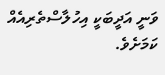ވަނީ އަދީބަކީ އިހުލާސްތެރިއެއް ކަމަށެވެ.